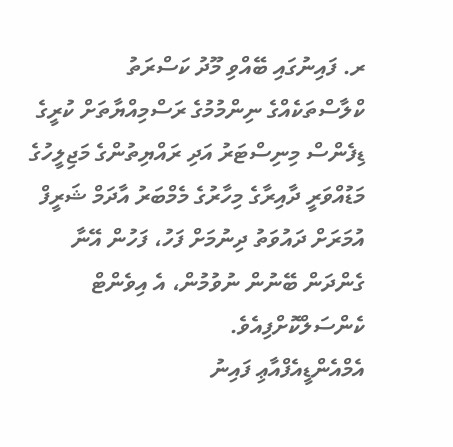ރ. ފައިނުގައި ބޭއްވި މޫދު ކަސްރަތު ކްލާސްތަކެއްގެ ނިންމުމުގެ ރަސްމިއްޔާތަށް ކުރީގެ ޑިފެންސް މިނިސްޓަރު އަދި ރައްޔިތުންގެ މަޖިލީހުގެ މަޑުއްވަރީ ދާއިރާގެ މިހާރުގެ މެމްބަރު އާދަމް ޝަރީފް އުމަރަށް ދައުވަތު ދިނުމަށް ފަހު، ފަހުން އޭނާ ގެންދަން ބޭނުން ނުވުމުން، އެ އިވެންޓް ކެންސަލްކޮށްފިއެވެ.
އެމްއެންޑީއެފްއާޢި ފައިނު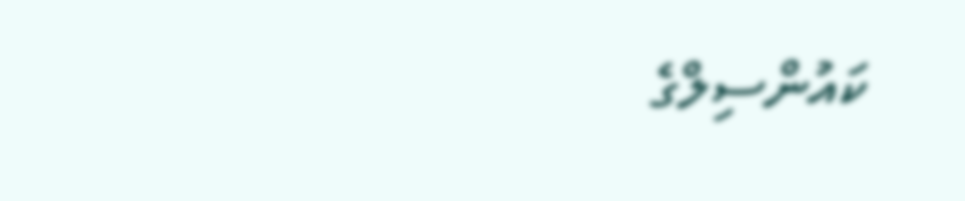ކައުންސިލްގެ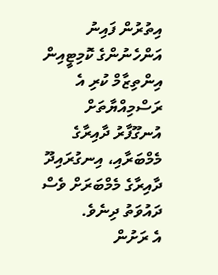އިތުރުން ފައިނު އަންހެނުންގެ ކޮމިޓީއިން އިންތިޒާމް ކުރި އެ ރަސްމިއްޔާތަށް އުނގޫފާރު ދާއިރާގެ މެމްބަރާއި، އިނގުރައިދޫ ދާއިރާގެ މެމްބަރަށް ވެސް ދައުވަތު ދިނެވެ.
އެ ރަށުން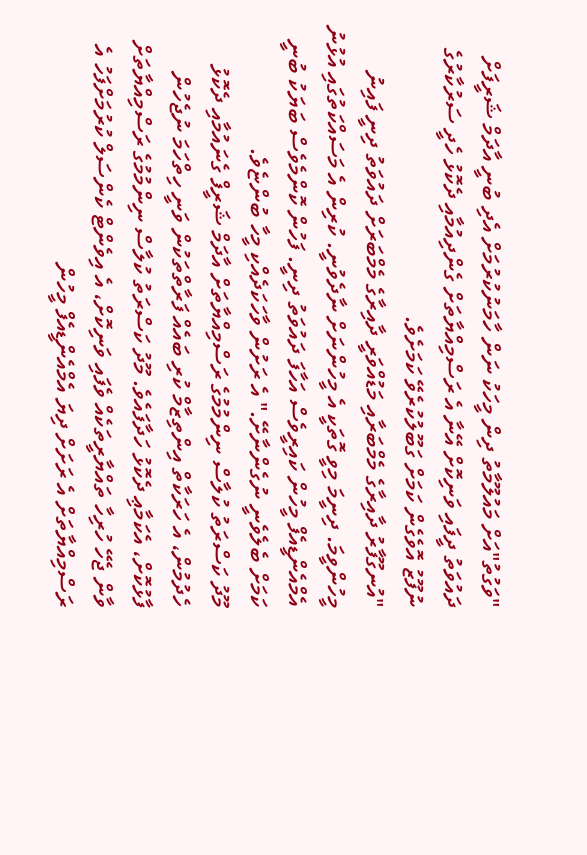"ވަގުތު"އަށް މައުލޫމާތު ދިން މީހަކު ނަން ހާމަނުކުރުމަށް އެދި ބުނީ އާދަމް ޝަރީފަށް ދައުވަތު ދީފައި ވަނިކޮށް އޭނާ އެ ރަސްމިއްޔާތަށް ގެންދިއުމާއި ދެކޮޅު ހެދީ ސަރުކާރުގެ ނުފޫޒު އޮވެގެން ކަމަށް ގަބޫލުކުރެވޭ ކަމަށެވެ.
"އުނގޫފާރު ދާއިރާގެ މެމްބަރާއި މަޑުއްވަރީ ދާއިރާގެ މެމްބަރަށް ދައުވަތު ދިނީ ފައިނު މީހުންވީމަ. ދިނީމަ މިވީ ގޮތަކީ އެ މީހުންނަށް ނާދެވުނީ. ކުރިން އެ މަސައްކަތުގައި އުޅުނު އެމްއެންޑީއެފް މީހުން ކައިރީވެސް އަހާފަ ދައުވަތު ދިނީ. ފަހުން ކޮންމެވެސް ބަޔަކު ބުނީ ކަމަށް ބެލެވެނީ ނުގެންނާށޭ." އެ ރަށުން ވާހަކަދެއްކި މީހާ ބުންޏެވެ.
މޫދު ކަސްރަތު ކުލާސް ނިންމުމުގެ ރަސްމިއްޔާތަށް އާދަމް ޝަރީފް ގެނައުމާއި ދެކޮޅު ހެދުމުން، އެ ހަރަކާތް އިންތިޒާމް ކުރި ބައެއް ފަރާތްތަކުން ވަނީ ހިތްހަމަ ނުޖެހުން ފާޅުކޮށް، އެކަމާޢި ދެކޮޅު ހަދާފައެވެ. މޫދު ކަސްރަތު ކުލާސް ނިންމުމުގެ ރަސްމިއްޔާތަށް ވާން ޖެހޭ ހުރިހާ ތައްޔާރީތަކެއް ވެފައި ވަނިކޮށް، އެ އިވެންޓް ކެންސަލް ކުރުމަށްފަހު އެ ރަސްމިއްޔާތަށް އެ ރަށަށް ދިޔަ އެމްއެންޑީއެފް މީހުން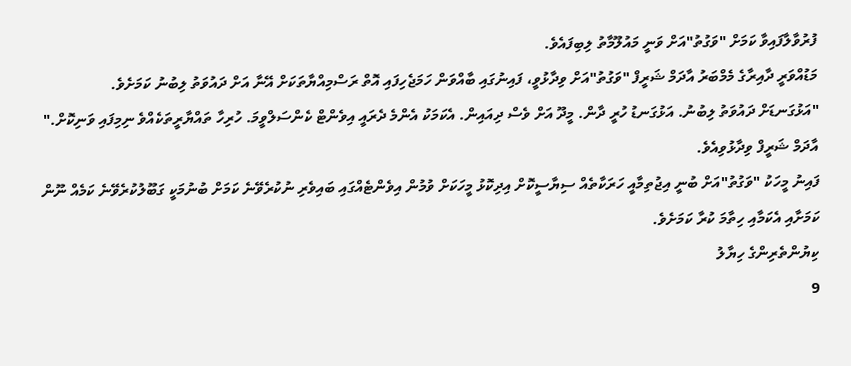ފުރުވާލާފައިވާ ކަމަށް "ވަގުތު"އަށް ވަނީ މައުލޫމާތު ލިބިފައެވެ.
މަޑުއްވަރީ ދާއިރާގެ މެމްބަރު އާދަމް ޝަރީފް "ވަގުތު"އަށް ވިދާޅުވީ، ފައިނުގައި ބާއްވަން ހަމަޖެހިފައި އޮތް ރަސްމިއްޔާތަކަށް އޭނާ އަށް ދައުވަތު ލިބުނު ކަމަށެވެ.
"އަޅުގަނޑަށް ދައުވަތު ލިބުނު. އަޅުގަނޑު ހުރީ ދާން. މީދޫ އަށް ވެސް ދިއައިން. އެކަމަކު އެންމެ ދެރައީ އިވެންޓް ކެންސަލްވީމަ. ހުރިހާ ތައްޔާރީތަކެއްވެ ނިމިފައި ވަނިކޮށް." އާދަމް ޝަރީފް ވިދާޅުވިއެވެ.
ފައިނު މީހަކު "ވަގުތު"އަށް ބުނީ އިޖުތިމާއީ ހަރަކާތެއް ސިޔާސީކޮށް އިދިކޮޅު މީހަކަށް ވުމުން އިވެންޓެއްގައި ބައިވެރި ނުކުރެވޭނެ ކަމަށް ބުނުމަކީ ގަބޫލުކުރެވޭނެ ކަމެއް ނޫން ކަމަށާއި އެކަމާއި ހިތާމަ ކުރާ ކަމަށެވެ.
ކިޔުންތެރިންގެ ހިޔާލު
9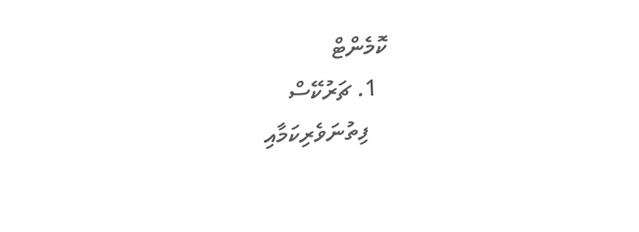ކޮމެންޓް
  1. ޗަރުކޭސް
    ފިތުނަވެރިކަމާއި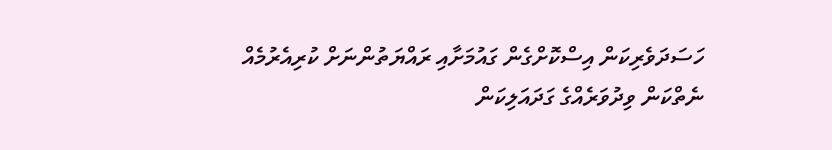ހަސަދަވެރިކަން އިސްކޮށްގެން ގައުމަށާއި ރައްޔަތުންނަށް ކުރިއެރުމެއް ނެތްކަން ވިދުވަރެއްގެ ގަދައަލިކަން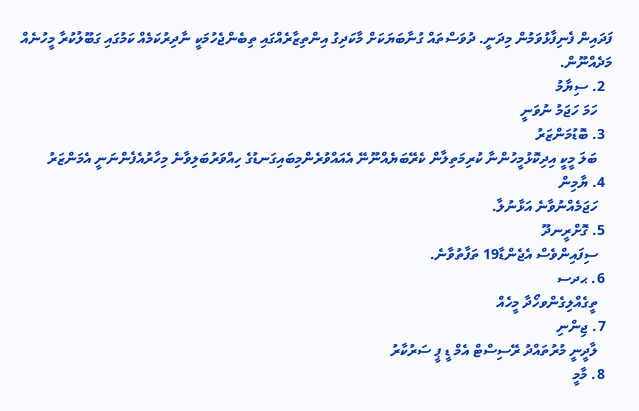ފަދައިން ފެނިފާޅުވަމުން މިދަނީ. ދުވަސްތައް ގުނާބަޔަކަށް މާކަދިގު އިންތިޒާރެއްގައި ތިބެންޖެހުމަކީ ނާދިރުކަމެއް ކަމުގައި ގަބޫލުކުރާ މީހުނެއް މަދެއްނޫން.
  2. ސިޔާމު
    ހަމަ ހަޖަމު ނުވަނީ
  3. ބޮޑުމަންޒަރު
    ބަލަ މީކީ އިދިކޮޅުމީހުންނާ ކުރިމަތިލާން ކެރޭބަޔެއްނޫނޭ އެއައްވުރެންމިބައިގަނޑުގެ ހިއްވަރުބަލިވާނެ މިހާރުއެފެންނަނީ އެމަންޒަރު
  4. ޔާމިން
    ހަޖަމެއްނުވާނެ އަޅާނުލާ.
  5. ގޮށްރީނދޫ
    ސިފައިންވެސް އެޖެންޑާ19 ތަފާތުވާނެ.
  6. ޙދސ
    ތީގެއްލިގެންވހޯދާ މީހެއް
  7. ޖިންނި
    ލާދީނީ މުރުތައްދު ރޭސިސްޓް އެމް ޑީ ޕީ ސަރުކާރު
  8. މާމީ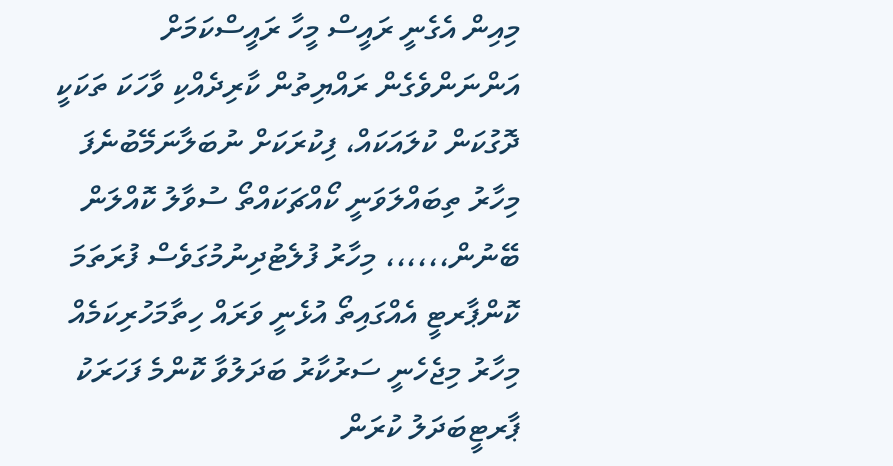މިއިން އެގެނީ ރައީސް މީހާ ރައީސްކަމަށް އަންނަންވެގެން ރައްޔިތުން ކާރިދެއްކި ވާހަކަ ތަކަކީ ދޮގުކަން ކުލައަކައް، ފިކުރަކަށް ނުބަލާނަމޭބުނެފަ މިހާރު ތިބައްލަވަނީ ކޯއްޗަކައްތޯ ސުވާލު ކޮއްލަން ބޭނުން،،،،،، މިހާރު ފުލެޓުދިނުމުގަވެސް ފުރަތަމަ ކޮންޕާރޓީ އެއްގައިތޯ އުޅެނީ ވަރައް ހިތާމަހުރިކަމެއް މިހާރު މިޖެހެނީ ސަރުކާރު ބަދަލުވާ ކޮންމެ ފަހަރަކު ޕާރޓީބަދަލު ކުރަން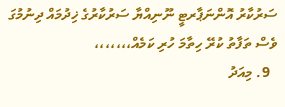ސަރުކާރު އޮންނަޕާރޓީ ނޫނިއްޔާ ސަރުކާރުގެ ޚިދުމައް ދިނުމުގަ ވެސް ތަފާތު ކުރޭ ހިތާމަ ހުރި ކަމެއް،،،،،،،
  9. މިއަދު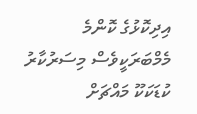އިދިކޮޅުގެ ކޮންމެ މެމްބަރަކީވެސް މިސަރުކާރު ކުޑަކަކޫ މައްޗަށް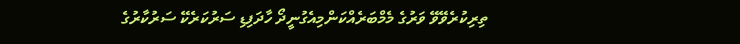ތިރިކުރެވޭވޭ ވަރުގެ މެމްބަރެއްކަންމިއެގުނީދޯ ހާދަފިޑި ސަރުކަރެކޭ ސަރުކާރުގެ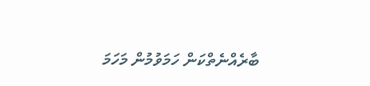ބާރެއްނެތްކަން ހަމަވުމުން މަހަމަ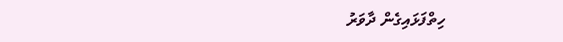ހިތްފަޅައިގެން ދާވަރު